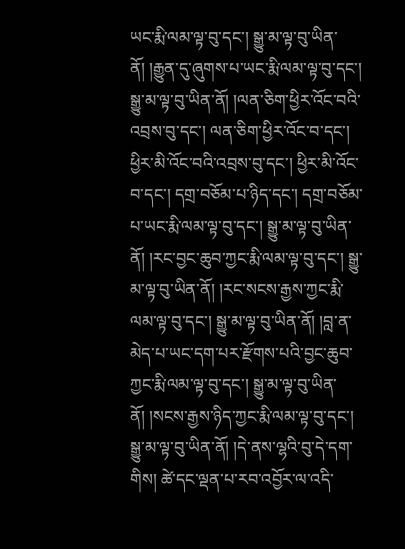ཡང་རྨི་ལམ་ལྟ་བུ་དང་། སྒྱུ་མ་ལྟ་བུ་ཡིན་ནོ། །རྒྱུན་དུ་ཞུགས་པ་ཡང་རྨི་ལམ་ལྟ་བུ་དང་། སྒྱུ་མ་ལྟ་བུ་ཡིན་ནོ། །ལན་ཅིག་ཕྱིར་འོང་བའི་འབྲས་བུ་དང་། ལན་ཅིག་ཕྱིར་འོང་བ་དང་། ཕྱིར་མི་འོང་བའི་འབྲས་བུ་དང་། ཕྱིར་མི་འོང་བ་དང་། དགྲ་བཅོམ་པ་ཉིད་དང་། དགྲ་བཅོམ་པ་ཡང་རྨི་ལམ་ལྟ་བུ་དང་། སྒྱུ་མ་ལྟ་བུ་ཡིན་ནོ། །རང་བྱང་ཆུབ་ཀྱང་རྨི་ལམ་ལྟ་བུ་དང་། སྒྱུ་མ་ལྟ་བུ་ཡིན་ནོ། །རང་སངས་རྒྱས་ཀྱང་རྨི་ལམ་ལྟ་བུ་དང་། སྒྱུ་མ་ལྟ་བུ་ཡིན་ནོ། །བླ་ན་མེད་པ་ཡང་དག་པར་རྫོགས་པའི་བྱང་ཆུབ་ཀྱང་རྨི་ལམ་ལྟ་བུ་དང་། སྒྱུ་མ་ལྟ་བུ་ཡིན་ནོ། །སངས་རྒྱས་ཉིད་ཀྱང་རྨི་ལམ་ལྟ་བུ་དང་། སྒྱུ་མ་ལྟ་བུ་ཡིན་ནོ། །དེ་ནས་ལྷའི་བུ་དེ་དག་གིས། ཚེ་དང་ལྡན་པ་རབ་འབྱོར་ལ་འདི་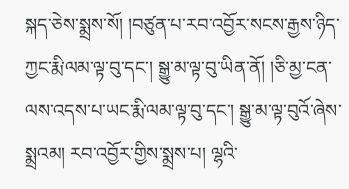སྐད་ཅེས་སྨྲས་སོ། །བཙུན་པ་རབ་འབྱོར་སངས་རྒྱས་ཉིད་ཀྱང་རྨི་ལམ་ལྟ་བུ་དང་། སྒྱུ་མ་ལྟ་བུ་ཡིན་ནོ། །ཅི་མྱ་ངན་ལས་འདས་པ་ཡང་རྨི་ལམ་ལྟ་བུ་དང་། སྒྱུ་མ་ལྟ་བུའོ་ཞེས་སྨྲའམ། རབ་འབྱོར་གྱིས་སྨྲས་པ། ལྷའི་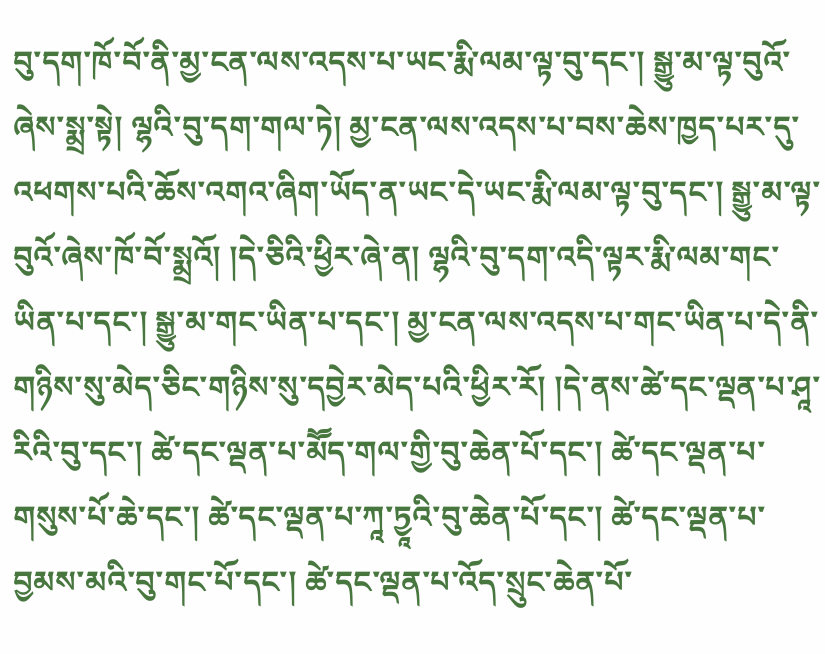བུ་དག་ཁོ་བོ་ནི་མྱ་ངན་ལས་འདས་པ་ཡང་རྨི་ལམ་ལྟ་བུ་དང་། སྒྱུ་མ་ལྟ་བུའོ་ཞེས་སྨྲ་སྟེ། ལྷའི་བུ་དག་གལ་ཏེ། མྱ་ངན་ལས་འདས་པ་བས་ཆེས་ཁྱད་པར་དུ་འཕགས་པའི་ཆོས་འགའ་ཞིག་ཡོད་ན་ཡང་དེ་ཡང་རྨི་ལམ་ལྟ་བུ་དང་། སྒྱུ་མ་ལྟ་བུའོ་ཞེས་ཁོ་བོ་སྨྲའོ། །དེ་ཅིའི་ཕྱིར་ཞེ་ན། ལྷའི་བུ་དག་འདི་ལྟར་རྨི་ལམ་གང་ཡིན་པ་དང་། སྒྱུ་མ་གང་ཡིན་པ་དང་། མྱ་ངན་ལས་འདས་པ་གང་ཡིན་པ་དེ་ནི་གཉིས་སུ་མེད་ཅིང་གཉིས་སུ་དབྱེར་མེད་པའི་ཕྱིར་རོ། །དེ་ནས་ཚེ་དང་ལྡན་པ་ཤཱ་རིའི་བུ་དང་། ཚེ་དང་ལྡན་པ་མཽད་གལ་གྱི་བུ་ཆེན་པོ་དང་། ཚེ་དང་ལྡན་པ་གསུས་པོ་ཆེ་དང་། ཚེ་དང་ལྡན་པ་ཀཱ་ཏྱཱའི་བུ་ཆེན་པོ་དང་། ཚེ་དང་ལྡན་པ་བྱམས་མའི་བུ་གང་པོ་དང་། ཚེ་དང་ལྡན་པ་འོད་སྲུང་ཆེན་པོ་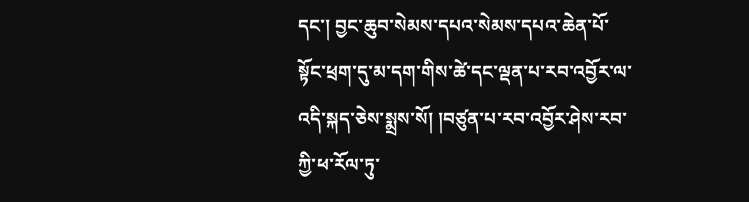དང་། བྱང་ཆུབ་སེམས་དཔའ་སེམས་དཔའ་ཆེན་པོ་སྟོང་ཕྲག་དུ་མ་དག་གིས་ཚེ་དང་ལྡན་པ་རབ་འབྱོར་ལ་འདི་སྐད་ཅེས་སྨྲས་སོ། །བཙུན་པ་རབ་འབྱོར་ཤེས་རབ་ཀྱི་ཕ་རོལ་ཏུ་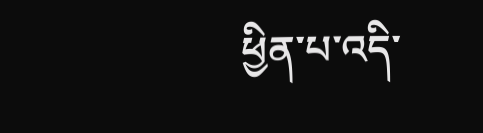ཕྱིན་པ་འདི་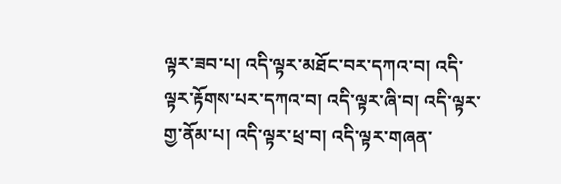ལྟར་ཟབ་པ། འདི་ལྟར་མཐོང་བར་དཀའ་བ། འདི་ལྟར་རྟོགས་པར་དཀའ་བ། འདི་ལྟར་ཞི་བ། འདི་ལྟར་གྱ་ནོམ་པ། འདི་ལྟར་ཕྲ་བ། འདི་ལྟར་གཞན་